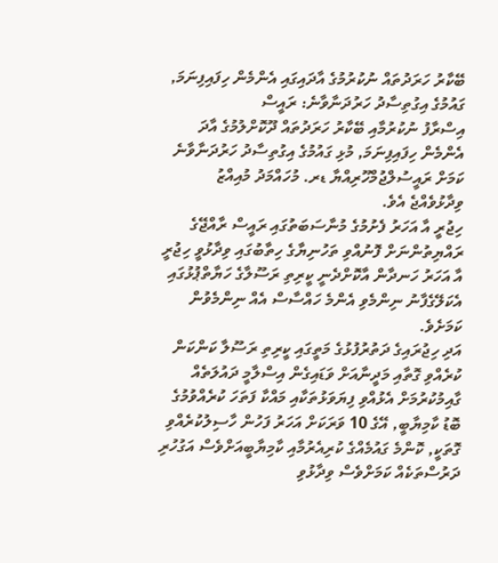ބޭކާރު ހަރަދުތައް ނުކުރުމުގެ އާދައިގައި އެންމެން ހިފައިފިނަމަ, ގައުމުގެ އިގުތިސާދު ހަރުދަނާވާނެ: ރައީސް
އިސްރާފު ނުކުރުމާއި ބޭކާރު ހަރަދުތައް ދޫކޮށްލުމުގެ އާދަ އެންމެން ހިފައިފިނަމަ, މުޅި ގައުމުގެ އިގުތިސާދު ހަރުދަނާވާނެ ކަމަށް ރައީސުލްޖުމްހޫރިއްޔާ ޑރ. މުހައްމަދު މުއިއްޒު ވިދާޅުވެއްޖެ އެވެ.
ހިޖުރީ އާ އަހަރު ފެށުމުގެ މުނާސަބަތުގައި ރައީސް ރާއްޖޭގެ ރައްޔިތުންނަށް ފޮނުއްވި ތަހުނިޔާގެ ހިތާބުގައި ވިދާޅުވީ ހިޖުރީ އާ އަހަރު ހަނދާން އާކޮށްދެނީ ކީރިތި ރަސޫލާގެ ހަޔާތްޕުޅުގައި އެކަލޭގެފާނު ނިންމެވި އެންމެ ހައްސާސް އެއް ނިންމެވުން ކަމަށެވެ.
އަދި ހިޖުރައިގެ ދަތުރުފުޅުގެ މަތީގައި ކީރިތި ރަސޫލާ ކަންކަން ކުރެއްވި ގޮތާއި މަދީނާއަށް ވަޑައިގެން އިސްލާމީ ދައުލަތެއް ގާއިމުކުރުމަށް އެޅުއްވި ފިޔަވަޅުތަކާއި މައްކާ ފަތަހަ ކުރެއްވުމުގެ ބޮޑު ކާމިޔާބީ, އޭގެ 10 ވަރަކަށް އަހަރު ފަހުން ހާސިލުކުރެއްވި ގޮތަކީ, ކޮންމެ ގައުމެއްގެ ކުރިއެރުމާއި ކާމިޔާބީއަށްވެސް އަގުހުރި ދަރުސްތަކެއް ކަމަށްވެސް ވިދާޅުވި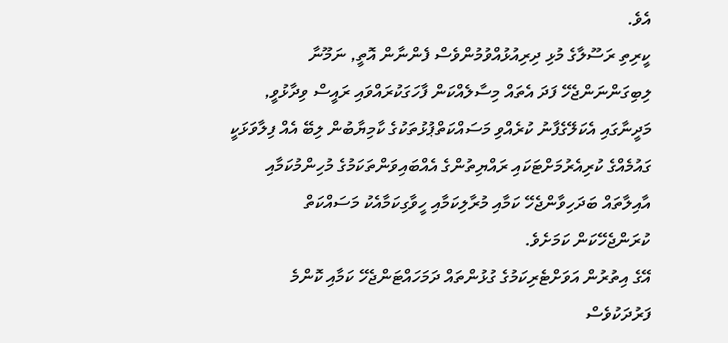އެވެ.
ކީރިތި ރަސޫލާގެ މުޅި ދިރިއުޅުއްވުމުންވެސް ފެންނާން އޮތީ, ނަމޫނާ ލިބިގަންނަންޖެހޭ ފަދަ އެތައް މިސާލެއްކަން ފާހަގަކުރައްވައި ރައީސް ވިދާޅުވީ, މަދީނާގައި އެކަލޭގެފާނު ކުރެއްވި މަސައްކަތްޕުޅުތަކުގެ ކާމިޔާބުން ލިބޭ އެއް ފިލާވަޅަކީ ގައުމެއްގެ ކުރިއެރުމަށްޓަކައި ރައްޔިތުންގެ އެއްބައިވަންތަކަމުގެ މުހިންމުކަމާއި އާއިލާތައް ބަދަހިވާންޖެހޭ ކަމާއި މުރާލިކަމާއި ހީވާގިކަމާއެކު މަސައްކަތް ކުރަންޖެހޭކަން ކަމަށެވެ.
އޭގެ އިތުރުން އަވަށްޓެރިކަމުގެ ގުޅުންތައް ދަމަހައްޓަންޖެހޭ ކަމާއި ކޮންމެ ފަރުދަކުވެސް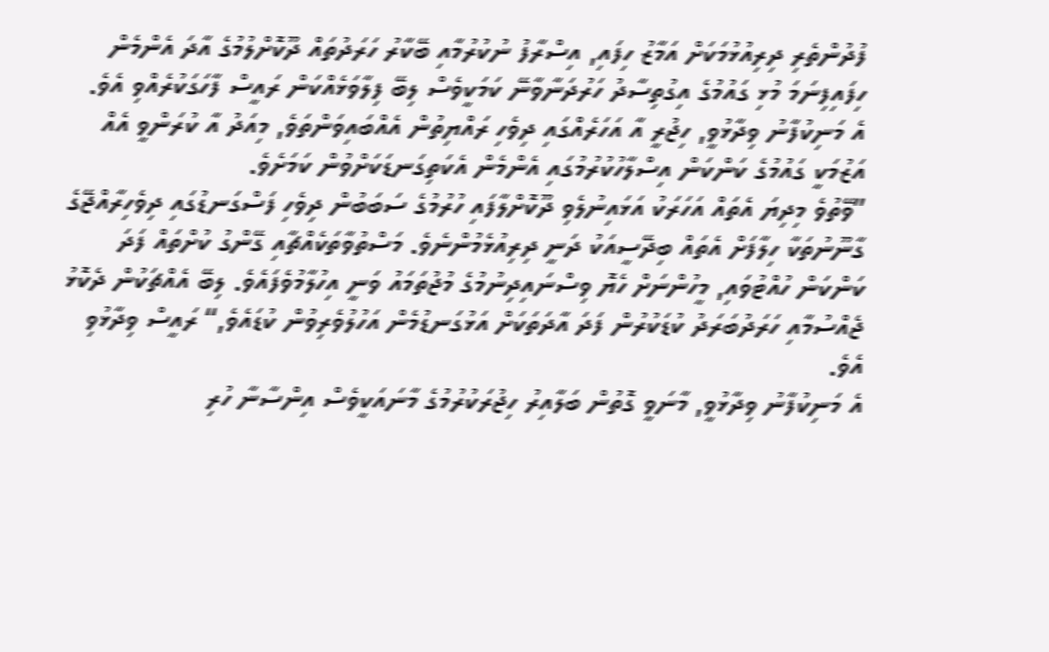ފުދުންތެރި ދިރިއުޅުމަކަށް އަމާޒު ހިފައި, އިސްރާފު ނުކުރުމާއި ބޭކާރު ހަރަދުތައް ދޫކޮށްލުމުގެ އާދަ އެންމެން ހިފައިފިނަމަ މުޅި ގައުމުގެ އިގުތިސާދު ހަރުދަނާވާނޭ ކަމަކީވެސް ލިބޭ ފިލާވަޅެއްކަން ރައީސް ފާހަގަކުރެއްވި އެވެ.
އެ މަނިކުފާނު ވިދާޅުވީ, ހިޖުރީ އާ އަހަރެއްގައި ދިވެހި ރައްޔިތުން އެއްބައިވަންތަވެ, މިއަދު އާ ކުރަންވީ އެއް އަޒުމަކީ ގައުމުގެ ކަންކަން އިސްލާހުކުރުމުގައި އެންމެން އެކަތިގަނޑަކަށްވުން ކަމަށެވެ.
”ވޭތުވެ މިދިޔަ އެތައް އަހަރަކު އަޅައިނުލެވި ދޫކޮށްލާފައި ހުރުމުގެ ސަބަބުން ދިވެހި ފަސްގަނޑުގައި ދިވެހިރާއްޖޭގެ ގާނޫނުތަކާ ހިލާފަށް އެތައް ބިދޭސީއަކު ދަނީ ދިރިއުޅެމުންނެވެ. މަސްތުވާތަކެއްޗާއި ގޭންގު ކުށްތައް ފަދަ ކަންކަން ހުއްޓުވައި, މީހުންނަށް ހެޔޮ ވިސްނައިދިނުމުގެ މުޖުތަމައު ވަނީ އިހުލާމުވެފައެވެ. ލިބޭ އެއްޗަކުން ދެކޮޅު ޖެއްސުމާއި ހަރަދުބަރަދު ކުޑަކުރުން ފަދަ އާދަތަކަށް އަޅުގަނޑުމެން އަހުލުވެރިވުން ކުޑައެވެ,“ ރައީސް ވިދާޅުވި އެވެ.
އެ މަނިކުފާނު ވިދާޅުވީ, މާނަވީ ގޮތުން ބަލާއިރު ހިޖުރަކުރުމުގެ މާނައަކީވެސް އިންސާނާ ހުރި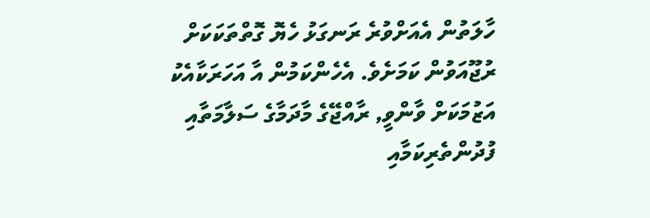ހާލަތުން އެއަށްވުރެ ރަނގަޅު ހެޔޮ ގޮތްތަކަކަށް ރުޖޫއަވުން ކަމަށެވެ. އެހެންކަމުން އާ އަހަރަކާއެކު އަޒުމަކަށް ވާންވީ, ރާއްޖޭގެ މާދަމާގެ ސަލާމަތާއި ފުދުންތެރިކަމާއި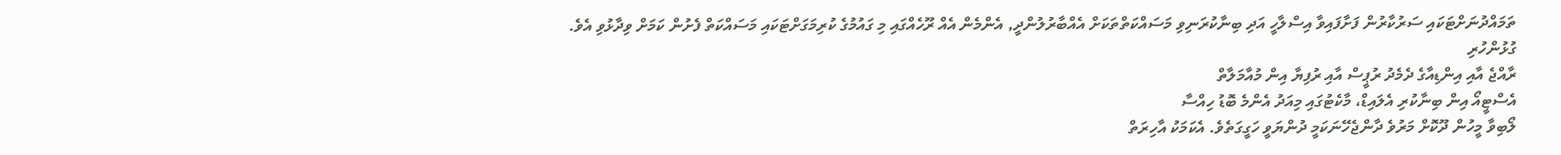ތަމައްދުނަށްޓަކައި ސަރުކާރުން ފަށާފައިވާ އިސްލާހީ އަދި ބިނާކުރަނިވި މަސައްކަތްތަކަށް އެއްބާރުލުންދީ, އެންމެން އެއް ރޫހެއްގައި މި ގައުމުގެ ކުރިމަގަށްޓަކައި މަސައްކަތް ފެށުން ކަމަށް ވިދާޅުވި އެވެ.
ގުޅުންހުރި
ރާއްޖެ އާއި އިންޑިއާގެ ދެމެދު ރުޕީސް އާއި ރުފިޔާ އިން މުއާމަލާތް
އެސްޓީއޯ އިން ބިނާކުރި އެލައިޑް، މާކެޓުގައި މިއަދު އެންމެ ބޮޑު ހިއްސާ
ލޯބިވާ މީހުން ދޫކޮށް މަރުވެ ދާންޖެހޭނަކަމީ ދުންޔަވީ ހަގީގަތެވެ. އެކަމަކު އާހިރަތް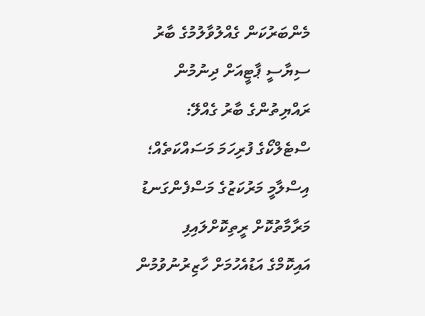މެންބަރުކަން ގެއްލުވާލުމުގެ ބާރު ސިޔާސީ ޕާޓީއަށް ދިނުމުން ރައްޔިތުންގެ ބާރު ގެއްލޭ:
ސްޓެލްކޯގެ ފުރިހަމަ މަސައްކަތެއް؛ އިސްލާމީ މަރުކަޒުގެ މަސްފެންގަނޑު މަރާމާތުކޮށް ރީތިކޮށްލައިފި
އައިކޮމްގެ އަޑުއެހުމަށް ހާޒިރުނުވުމުން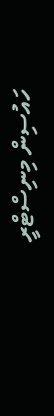ހައުސިން މިނިސްޓްރީ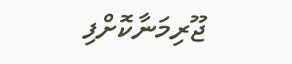ޖޫރިމަނާކޮށްފި